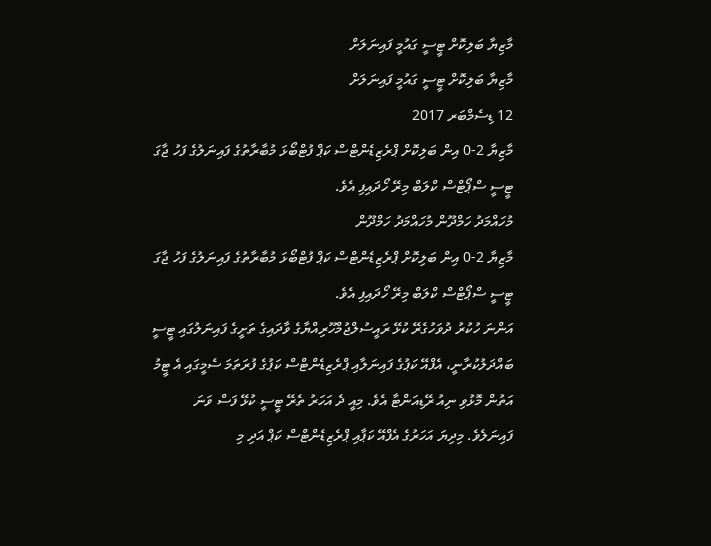މާޒިޔާ ބަލިކޮށް ޓީސީ ގައުމީ ފައިނަލަށް
މާޒިޔާ ބަލިކޮށް ޓީސީ ގައުމީ ފައިނަލަށް
12 ޑިސެމްބަރ 2017
މާޒިޔާ 2-0 އިން ބަލިކޮށް ޕްރެޒިޑެންޓްސް ކަޕް ފުޓްބޯޅަ މުބާރާތުގެ ފައިނަލުގެ ފަހު ޖާގަ ޓީސީ ސްޕޯޓްސް ކްލަބް މިރޭ ހޯދައިފި އެވެ.
މުހައްމަދު ހަމްދޫން މުހައްމަދު ހަމްދޫން
މާޒިޔާ 2-0 އިން ބަލިކޮށް ޕްރެޒިޑެންޓްސް ކަޕް ފުޓްބޯޅަ މުބާރާތުގެ ފައިނަލުގެ ފަހު ޖާގަ ޓީސީ ސްޕޯޓްސް ކްލަބް މިރޭ ހޯދައިފި އެވެ.
އަންނަ ހުކުރު ދުވަހުގެރޭ ކުޅޭ ރައީސުލްޖުމްހޫރިއްޔާގެ ވާދައިގެ ތަށީގެ ފައިނަލުގައި ޓީސީ ބައްދަލުކުރާނީ، އެފްއޭ ކަޕުގެ ފައިނަލާއި ޕްރެޒިޑެންޓްސް ކަޕުގެ ފުރަތަމަ ސެމީގައި އެ ޓީމު އަތުން މޮޅުވި ނިއު ރޭޑިއަންޓާ އެވެ. މިއީ ދެ އަހަރު ތެރޭ ޓީސީ ކުޅޭ ފަސް ވަނަ ފައިނަލެވެ. މިދިޔަ އަހަރުގެ އެފްއޭ ކަޕާއި ޕްރެޒިޑެންޓްސް ކަޕް އަދި މި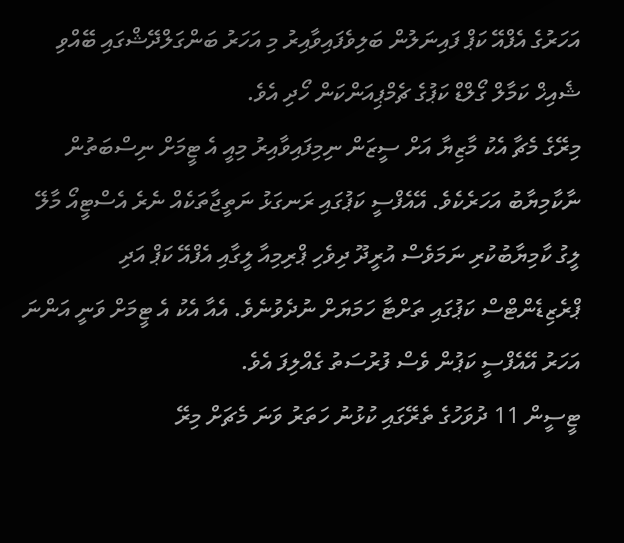އަހަރުގެ އެފްއޭ ކަޕް ފައިނަލުން ބަލިވެފައިވާއިރު މި އަހަރު ބަންގަލްދޭޝްގައި ބޭއްވި ޝެއިޚް ކަމާލް ގޯލްޑް ކަޕުގެ ޗެމްޕިއަންކަން ހޯދި އެވެ.
މިރޭގެ މެޗާ އެކު މާޒިޔާ އަށް ސީޒަން ނިމިފައިވާއިރު މިއީ އެ ޓީމަށް ނިސްބަތުން ނާކާމިޔާބު އަހަރެކެވެ. އޭއެފްސީ ކަޕުގައި ރަނގަޅު ނަތީޖާތަކެއް ނެރެ އެސްޓީއޯ މާލޭ ލީގު ކާމިޔާބުކުރި ނަމަވެސް އުރީދޫ ދިވެހި ޕްރިމިއާ ލީގާއި އެފްއޭ ކަޕް އަދި ޕްރެޒިޑެންޓްސް ކަޕުގައި ތަށްޓާ ހަމަޔަށް ނުދެވުނެވެ. އެއާ އެކު އެ ޓީމަށް ވަނީ އަންނަ އަހަރު އޭއެފްސީ ކަޕުން ވެސް ފުރުސަތު ގެއްލިފަ އެވެ.
ޓީސީން 11 ދުވަހުގެ ތެރޭގައި ކުޅުނު ހަތަރު ވަނަ މެޗަށް މިރޭ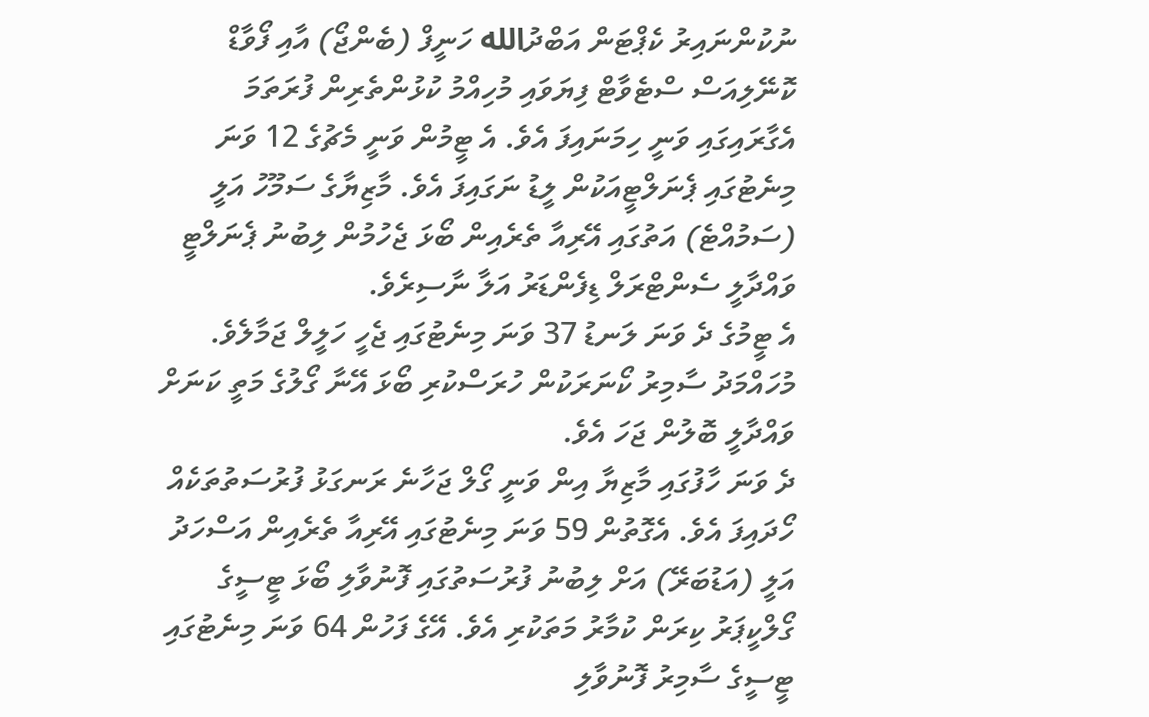ނުކުންނައިރު ކެޕްޓަން އަބްދުالله ހަނީފް (ބެންޖޯ) އާއި ފޯވާޑް ކޮނޭލިއަސް ސްޓެވާޓް ފިޔަވައި މުހިއްމު ކުޅުންތެރިން ފުރަތަމަ އެގާރައިގައި ވަނީ ހިމަނައިފަ އެވެ. އެ ޓީމުން ވަނީ މެޗުގެ 12 ވަނަ މިނެޓުގައި ޕެނަލްޓީއަކުން ލީޑު ނަގައިފަ އެވެ. މާޒިޔާގެ ސަމޫހު އަލީ (ސަމުއްޓެ) އަތުގައި އޭރިއާ ތެރެއިން ބޯޅަ ޖެހުމުން ލިބުނު ޕެނަލްޓީ ވައްދާލީ ސެންޓްރަލް ޑިފެންޑަރު އަލާ ނާސިރެވެ.
އެ ޓީމުގެ ދެ ވަނަ ލަނޑު 37 ވަނަ މިނެޓުގައި ޖެހީ ހަލީލް ޖަމާލެވެ. މުހައްމަދު ސާމިރު ކޯނަރަކުން ހުރަސްކުރި ބޯޅަ އޭނާ ގޯލުގެ މަތީ ކަނަށް ވައްދާލީ ބޮލުން ޖަހަ އެވެ.
ދެ ވަނަ ހާފުގައި މާޒިޔާ އިން ވަނީ ގޯލް ޖަހާނެ ރަނގަޅު ފުރުސަތުތަކެއް ހޯދައިފަ އެވެ. އެގޮތުން 59 ވަނަ މިނެޓުގައި އޭރިއާ ތެރެއިން އަސްހަދު އަލީ (އަޑުބަރޭ) އަށް ލިބުނު ފުރުސަތުގައި ފޮނުވާލި ބޯޅަ ޓީސީގެ ގޯލްކީޕަރު ކިރަން ކުމާރު މަތަކުރި އެވެ. އޭގެ ފަހުން 64 ވަނަ މިނެޓުގައި ޓީސީގެ ސާމިރު ފޮނުވާލި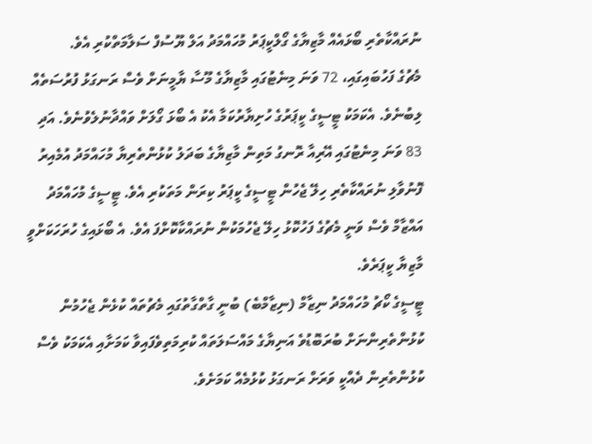ނުރައްކާތެރި ބޯޅައެއް މާޒިޔާގެ ގޯލްކީޕަރު މުހައްމަދު އަލް ޔޫސުފް ސަލާމަތްކުރި އެވެ.
މެޗުގެ ފަހުބައިގައި، 72 ވަނަ މިނެޓުގައި މާޒިޔާގެ މޫސާ ޔާމީނަށް ވެސް ރަނގަޅު ފުރުސަތެއް ލިބުނެވެ. އެކަމަކު ޓީސީގެ ކީޕަރުގެ ހުށިޔާރުކަމާ އެކު އެ ބޯޅަ ގޯލަށް ވައްދާނުލެވުނެވެ. އަދި 83 ވަނަ މިނެޓުގައި އޭރިއާ ރޮނގު މަތިން މާޒިޔާގެ ބަދަލު ކުޅުންތެރިޔާ މުހައްމަދު އުމެއިރު ފޮނުވާލި ނުރައްކާތެރި ހިލޭ ޖެހުން ޓީސީގެ ކީޕަރު ކިރަން މަތަކުރި އެވެ. ޓީސީގެ މުހައްމަދު އައްޒާމް ވެސް ވަނީ މެޗުގެ ފަހުކޮޅު ހިލޭ ޖެހުމަކުން ނުރައްކާކޮށްފަ އެވެ. އެ ބޯޅައިގެ ހުރަހަކަށްވީ މާޒިޔާ ކީޕަރެވެ.
ޓީސީގެ ކޯޗު މުހައްމަދު ނިޒާމް (ނިޒާމްބެ) ބުނީ ގާތްގާތުގައި މެޗުތައް ކުޅެން ޖެހުމުން ކުޅުންތެރިންނަށް ބުރަބޮޑުވެ އަނިޔާގެ މައްސަލަތައް ކުރިމަތިވެފައިވާ ކަމަށާއި އެކަމަކު ވެސް ކުޅުންތެރިން ދެއްކީ ވަރަށް ރަނގަޅު ކުޅުމެއް ކަމަށެވެ.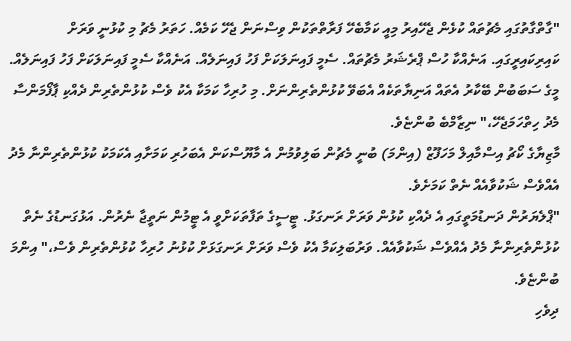"ގާތްގާތުގައި މެޗުތައް ކުޅެން ޖެހޭއިރު މިއީ ކަމާބެހޭ ފަރާތްތަކުން ވިސްނަން ޖެހޭ ކަމެއް. ހަތަރު މެޗު މި ކުޅުނީ ވަރަށް ކައިރިކައިރީގައި. އަނެއްކާ ހުސް ޕްރެޝަރު މެޗުތައް. ސެމީ ފައިނަލަކަށް ފަހު ފައިނަލެއް. އަނެއްކާ ސެމީ ފައިނަލަކަށް ފަހު ފައިނަލެއް. މީގެ ސަބަބުން ބޭކާރު އެތައް އަނިޔާތަކެއް އެބަވޭ ކުޅުންތެރިންނަށް. މި ހުރިހާ ކަމަކާ އެކު ވެސް ކުޅުންތެރިން ދެއްކި ޕާފޯމަންސާ މެދު ހިތްހަމަޖެހޭ،" ނިޒާމްބެ ބުންޏެވެ.
މާޒިޔާގެ ކޯޗު އިސްމާއިލް މަހަފޫޒް (އިންމަ) ބުނީ މެޗުން ބަލިވުމުން އެ މާޔޫސްކަން އެބަހުރި ކަމަށާއި އެކަމަކު ކުޅުންތެރިންނާ މެދު އެއްވެސް ޝަކުވާއެއް ނެތް ކަމަށެވެ.
"ޕްލެޔަރުން ދަނޑުމަތީގައި އެ ދެއްކި ކުޅުން ވަރަށް ރަނގަޅު. ޓީސީގެ ތަފާތަކަށްވީ އެ ޓީމުން ނަތީޖާ ނެރުން. އަޅުގަނޑުގެ ނެތް ކުޅުންތެރިންނާ މެދު އެއްވެސް ޝަކުވާއެއް. ވަރުބަލިކަމާ އެކު ވެސް ވަރަށް ރަނގަޅަށް ކުޅުނު ހުރިހާ ކުޅުންތެރިން ވެސް،" އިންމަ ބުންޏެވެ.
ދިވެހި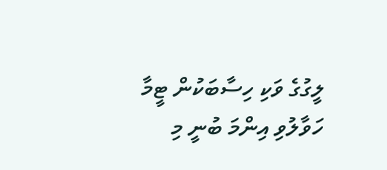ލީގުގެ ވަކި ހިސާބަކުން ޓީމާ ހަވާލުވި އިންމަ ބުނީ މި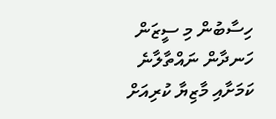ހިސާބުން މި ސީޒަން ހަނދާން ނައްތާލާނެ ކަމަށާއި މާޒިޔާ ކުރިއަށް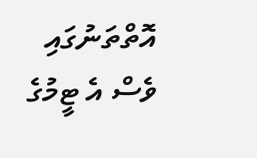އޮތްތަނުގައި ވެސް އެ ޓީމުގެ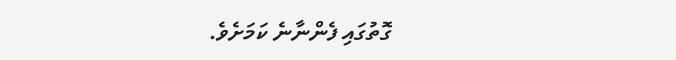ގޮތުގައި ފެންނާނެ ކަމަށެވެ.